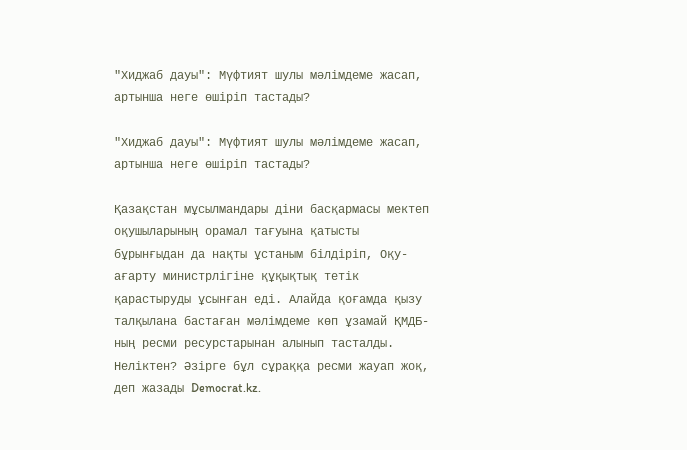"Хиджаб дауы": Мүфтият шулы мәлімдеме жасап, артынша неге өшіріп тастады?

"Хиджаб дауы": Мүфтият шулы мәлімдеме жасап, артынша неге өшіріп тастады?

Қазақстан мұсылмандары діни басқармасы мектеп оқушыларының орамал тағуына қатысты бұрынғыдан да нақты ұстаным білдіріп, Оқу-ағарту министрлігіне құқықтық тетік қарастыруды ұсынған еді. Алайда қоғамда қызу талқылана бастаған мәлімдеме көп ұзамай ҚМДБ-ның ресми ресурстарынан алынып тасталды. Неліктен? Әзірге бұл сұраққа ресми жауап жоқ, деп жазады Democrat.kz.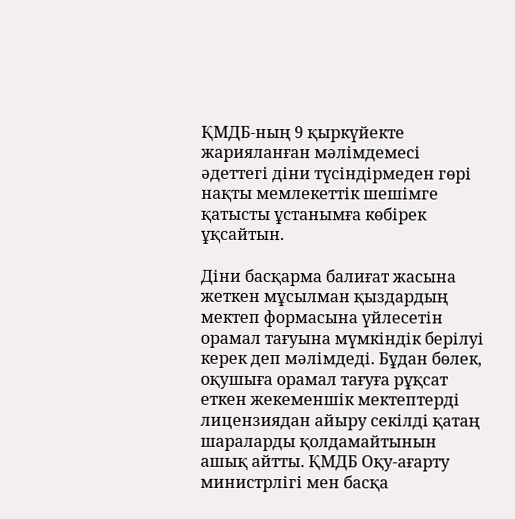ҚМДБ-ның 9 қыркүйекте жарияланған мәлімдемесі әдеттегі діни түсіндірмеден гөрі нақты мемлекеттік шешімге қатысты ұстанымға көбірек ұқсайтын.

Діни басқарма балиғат жасына жеткен мұсылман қыздардың мектеп формасына үйлесетін орамал тағуына мүмкіндік берілуі керек деп мәлімдеді. Бұдан бөлек, оқушыға орамал тағуға рұқсат еткен жекеменшік мектептерді лицензиядан айыру секілді қатаң шараларды қолдамайтынын ашық айтты. ҚМДБ Оқу-ағарту министрлігі мен басқа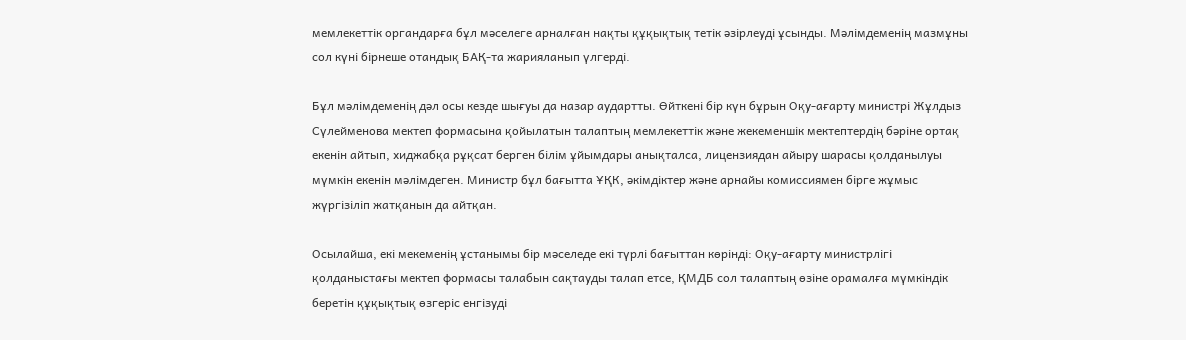мемлекеттік органдарға бұл мәселеге арналған нақты құқықтық тетік әзірлеуді ұсынды. Мәлімдеменің мазмұны сол күні бірнеше отандық БАҚ-та жарияланып үлгерді.

Бұл мәлімдеменің дәл осы кезде шығуы да назар аудартты. Өйткені бір күн бұрын Оқу-ағарту министрі Жұлдыз Сүлейменова мектеп формасына қойылатын талаптың мемлекеттік және жекеменшік мектептердің бәріне ортақ екенін айтып, хиджабқа рұқсат берген білім ұйымдары анықталса, лицензиядан айыру шарасы қолданылуы мүмкін екенін мәлімдеген. Министр бұл бағытта ҰҚК, әкімдіктер және арнайы комиссиямен бірге жұмыс жүргізіліп жатқанын да айтқан.

Осылайша, екі мекеменің ұстанымы бір мәселеде екі түрлі бағыттан көрінді: Оқу-ағарту министрлігі қолданыстағы мектеп формасы талабын сақтауды талап етсе, ҚМДБ сол талаптың өзіне орамалға мүмкіндік беретін құқықтық өзгеріс енгізуді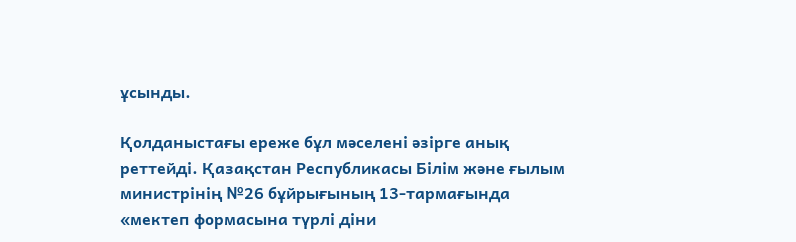ұсынды.

Қолданыстағы ереже бұл мәселені әзірге анық реттейді. Қазақстан Республикасы Білім және ғылым министрінің №26 бұйрығының 13-тармағында «мектеп формасына түрлі діни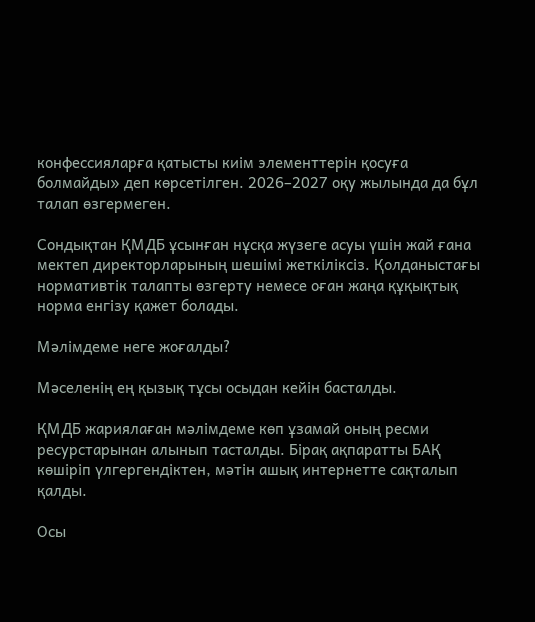конфессияларға қатысты киім элементтерін қосуға болмайды» деп көрсетілген. 2026–2027 оқу жылында да бұл талап өзгермеген.

Сондықтан ҚМДБ ұсынған нұсқа жүзеге асуы үшін жай ғана мектеп директорларының шешімі жеткіліксіз. Қолданыстағы нормативтік талапты өзгерту немесе оған жаңа құқықтық норма енгізу қажет болады.

Мәлімдеме неге жоғалды?

Мәселенің ең қызық тұсы осыдан кейін басталды.

ҚМДБ жариялаған мәлімдеме көп ұзамай оның ресми ресурстарынан алынып тасталды. Бірақ ақпаратты БАҚ көшіріп үлгергендіктен, мәтін ашық интернетте сақталып қалды.

Осы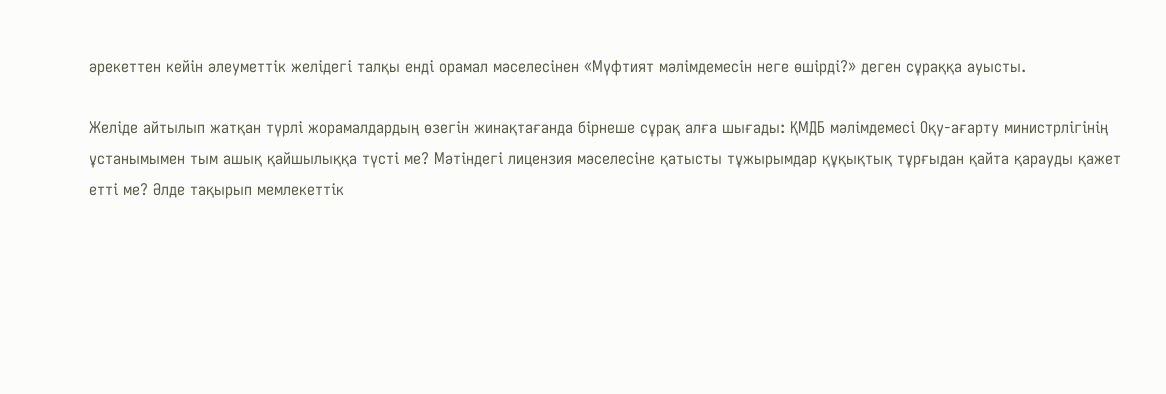әрекеттен кейін әлеуметтік желідегі талқы енді орамал мәселесінен «Мүфтият мәлімдемесін неге өшірді?» деген сұраққа ауысты.

Желіде айтылып жатқан түрлі жорамалдардың өзегін жинақтағанда бірнеше сұрақ алға шығады: ҚМДБ мәлімдемесі Оқу-ағарту министрлігінің ұстанымымен тым ашық қайшылыққа түсті ме? Мәтіндегі лицензия мәселесіне қатысты тұжырымдар құқықтық тұрғыдан қайта қарауды қажет етті ме? Әлде тақырып мемлекеттік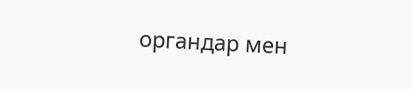органдар мен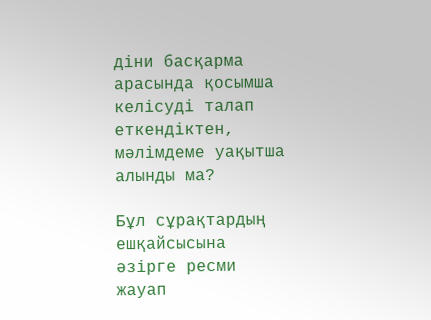діни басқарма арасында қосымша келісуді талап еткендіктен, мәлімдеме уақытша алынды ма?

Бұл сұрақтардың ешқайсысына әзірге ресми жауап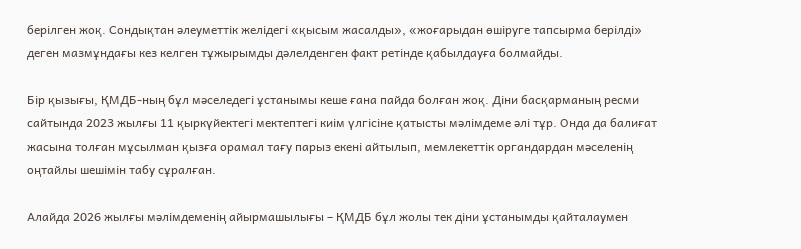берілген жоқ. Сондықтан әлеуметтік желідегі «қысым жасалды», «жоғарыдан өшіруге тапсырма берілді» деген мазмұндағы кез келген тұжырымды дәлелденген факт ретінде қабылдауға болмайды.

Бір қызығы, ҚМДБ-ның бұл мәселедегі ұстанымы кеше ғана пайда болған жоқ. Діни басқарманың ресми сайтында 2023 жылғы 11 қыркүйектегі мектептегі киім үлгісіне қатысты мәлімдеме әлі тұр. Онда да балиғат жасына толған мұсылман қызға орамал тағу парыз екені айтылып, мемлекеттік органдардан мәселенің оңтайлы шешімін табу сұралған.

Алайда 2026 жылғы мәлімдеменің айырмашылығы – ҚМДБ бұл жолы тек діни ұстанымды қайталаумен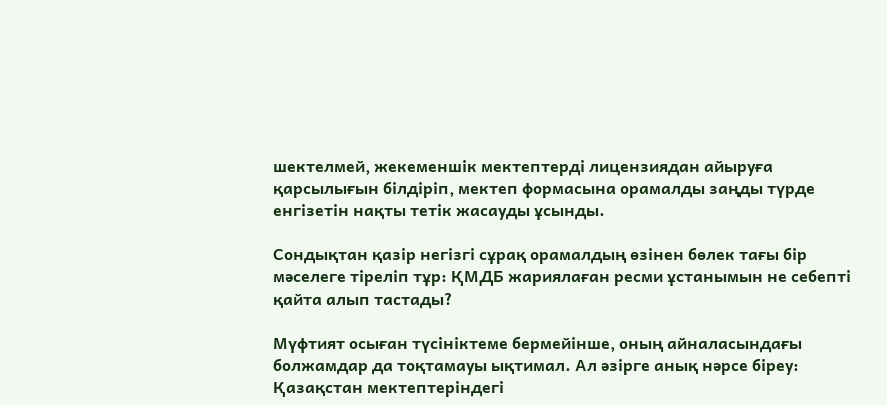шектелмей, жекеменшік мектептерді лицензиядан айыруға қарсылығын білдіріп, мектеп формасына орамалды заңды түрде енгізетін нақты тетік жасауды ұсынды.

Сондықтан қазір негізгі сұрақ орамалдың өзінен бөлек тағы бір мәселеге тіреліп тұр: ҚМДБ жариялаған ресми ұстанымын не себепті қайта алып тастады?

Мүфтият осыған түсініктеме бермейінше, оның айналасындағы болжамдар да тоқтамауы ықтимал. Ал әзірге анық нәрсе біреу: Қазақстан мектептеріндегі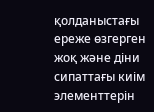қолданыстағы ереже өзгерген жоқ және діни сипаттағы киім элементтерін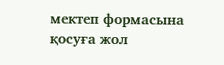мектеп формасына қосуға жол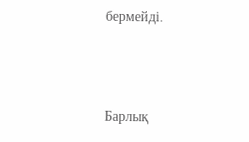бермейді.



Барлық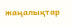жаңалықтар